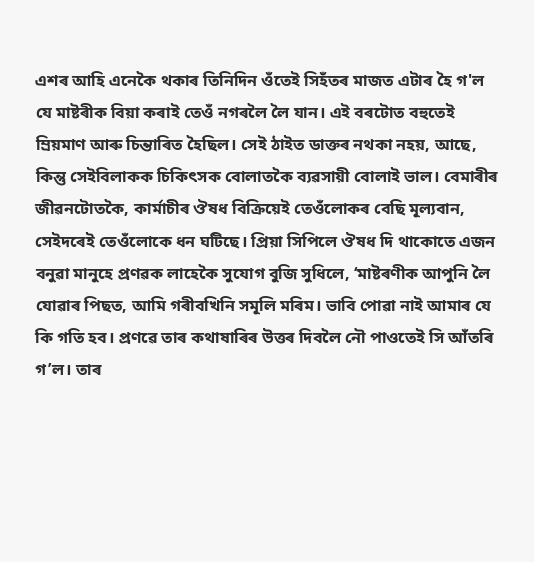এশৰ আহি এনেকৈ থকাৰ তিনিদিন ওঁতেই সিহঁতৰ মাজত এটাৰ হৈ গ'ল যে মাষ্টৰীক বিয়া কৰাই তেওঁ নগৰলৈ লৈ যান। এই বৰটোত বহুতেই ম্ৰিয়মাণ আৰু চিন্তাৰিত হৈছিল। সেই ঠাইত ডাক্তৰ নথকা নহয়, আছে, কিন্তু সেইবিলাকক চিকিৎসক বোলাতকৈ ব্যৱসায়ী বোলাই ভাল। বেমাৰীৰ জীৱনটোতকৈ, কাৰ্মাচীৰ ঔষধ বিক্ৰিয়েই তেওঁলোকৰ বেছি মূল্যবান, সেইদৰেই তেওঁলোকে ধন ঘটিছে। প্ৰিয়া সিপিলে ঔষধ দি থাকোতে এজন বনুৱা মানুহে প্ৰণৱক লাহেকৈ সুযোগ বুজি সুধিলে, ‘মাষ্টৰণীক আপুনি লৈ যোৱাৰ পিছত, আমি গৰীবখিনি সমূলি মৰিম। ভাবি পোৱা নাই আমাৰ যে কি গতি হব। প্ৰণৱে তাৰ কথাষাৰিৰ উত্তৰ দিবলৈ নৌ পাওতেই সি আঁতৰি গ’ল। তাৰ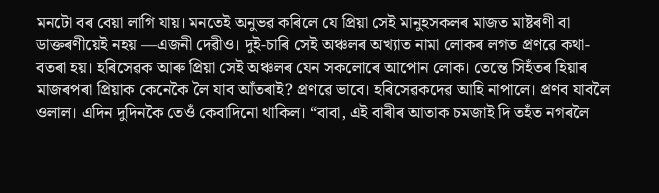মনটো বৰ বেয়া লাগি যায়। মনতেই অনুভৱ কৰিলে যে প্ৰিয়া সেই মানুহসকলৰ মাজত মাষ্টৰণী বা ডাক্তৰণীয়েই নহয় —এজনী দেৱীও। দুই-চাৰি সেই অঞ্চলৰ অখ্যাত নামা লোকৰ লগত প্ৰণৱে কথা- বতৰা হয়। হৰিসেৱক আৰু প্ৰিয়া সেই অঞ্চলৰ যেন সকলোৰে আপোন লোক। তেন্তে সিহঁতৰ হিয়াৰ মাজৰপৰা প্ৰিয়াক কেনেকৈ লৈ যাব আঁতৰাই? প্ৰণৱে ভাবে। হৰিসেৱকদেৱ আহি নাপালে। প্ৰণব যাবলৈ ওলাল। এদিন দুদিনকৈ তেওঁ কেবাদিনো থাকিল। “বাবা, এই বাৰীৰ আতাক চমজাই দি তহঁত নগৰলৈ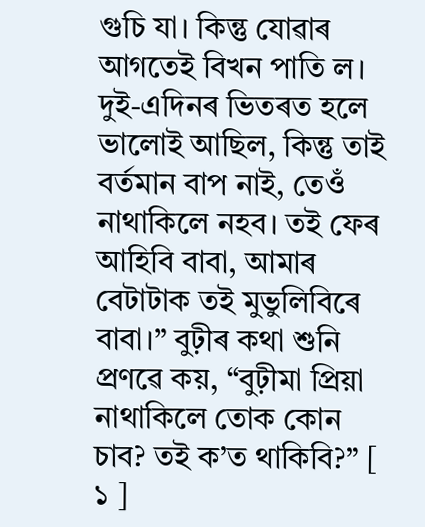গুচি যা। কিন্তু যোৱাৰ আগতেই বিখন পাতি ল। দুই-এদিনৰ ভিতৰত হলে ভালোই আছিল, কিন্তু তাই বৰ্তমান বাপ নাই, তেওঁ নাথাকিলে নহব। তই ফেৰ আহিবি বাবা, আমাৰ বেটাটাক তই মুভুলিবিৰে বাবা।” বুঢ়ীৰ কথা শুনি প্ৰণৱে কয়, “বুঢ়ীমা প্ৰিয়া নাথাকিলে তোক কোন চাব? তই ক’ত থাকিবি?” [ ১ ]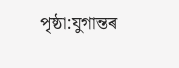পৃষ্ঠা:যুগান্তৰ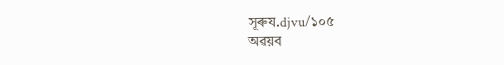সূৰুয.djvu/১০৫
অৱয়ব